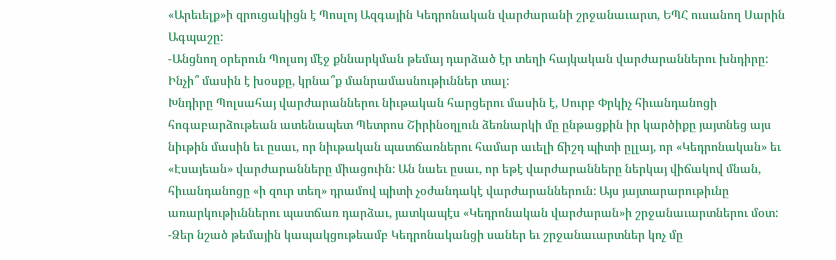«Արեւելք»ի զրուցակիցն է Պոսլոյ Ազգային Կեդրոնական վարժարանի շրջանաւարտ, ԵՊՀ ուսանող Սարին Ագպաշը:
-Անցնող օրերուն Պոլսոյ մէջ քննարկման թեմայ դարձած էր տեղի հայկական վարժարաններու խնդիրը: Ինչի՞ մասին է խօսքը, կրնա՞ք մանրամասնութիւններ տալ:
Խնդիրը Պոլսահայ վարժարաններու նիւթական հարցերու մասին է, Սուրբ Փրկիչ հիւանդանոցի հոգաբարձութեան ատենապետ Պետրոս Շիրինօղլուն ձեռնարկի մը ընթացքին իր կարծիքը յայտնեց այս նիւթին մասին եւ ըսաւ, որ նիւթական պատճառներու համար աւելի ճիշդ պիտի ըլլայ, որ «Կեդրոնական» եւ «Էսայեան» վարժարանները միացուին: Ան նաեւ ըսաւ, որ եթէ վարժարանները ներկայ վիճակով մնան, հիւանդանոցը «ի զուր տեղ» դրամով պիտի չօժանդակէ վարժարաններուն: Այս յայտարարութիւնը առարկութիւններու պատճառ դարձաւ, յատկապէս «Կեդրոնական վարժարան»ի շրջանաւարտներու մօտ:
-Ձեր նշած թեմային կապակցութեամբ Կեդրոնականցի սաներ եւ շրջանաւարտներ կոչ մը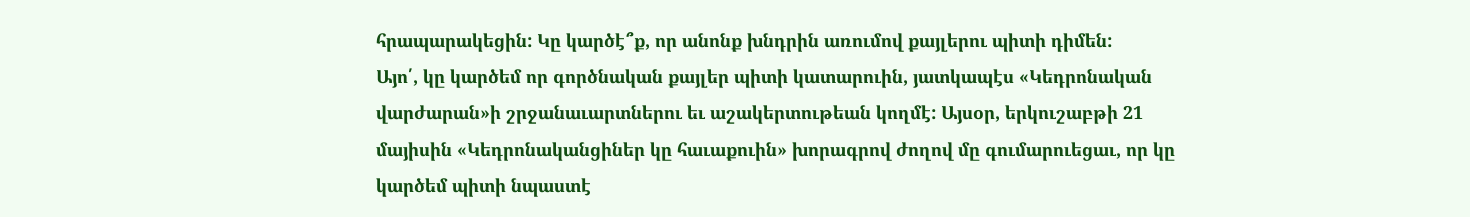հրապարակեցին: Կը կարծէ՞ք, որ անոնք խնդրին առումով քայլերու պիտի դիմեն:
Այո՛, կը կարծեմ որ գործնական քայլեր պիտի կատարուին, յատկապէս «Կեդրոնական վարժարան»ի շրջանաւարտներու եւ աշակերտութեան կողմէ: Այսօր, երկուշաբթի 21 մայիսին «Կեդրոնականցիներ կը հաւաքուին» խորագրով ժողով մը գումարուեցաւ, որ կը կարծեմ պիտի նպաստէ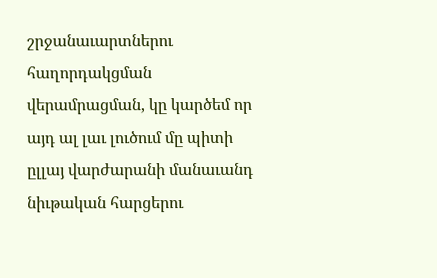շրջանաւարտներու հաղորդակցման վերամրացման, կը կարծեմ որ այդ ալ լաւ լուծում մը պիտի ըլլայ վարժարանի մանաւանդ նիւթական հարցերու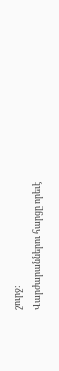շուրջ:
Վարժարաններու հարցը որեւէ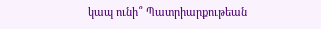կապ ունի՞ Պատրիարքութեան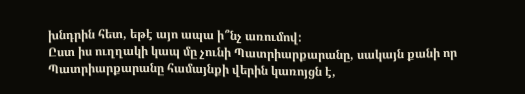խնդրին հետ, եթէ այո ապա ի՞նչ առումով:
Ըստ իս ուղղակի կապ մը չունի Պատրիարքարանը, սակայն քանի որ Պատրիարքարանը համայնքի վերին կառոյցն է,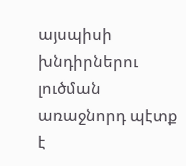այսպիսի խնդիրներու լուծման առաջնորդ պէտք է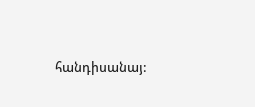հանդիսանայ: